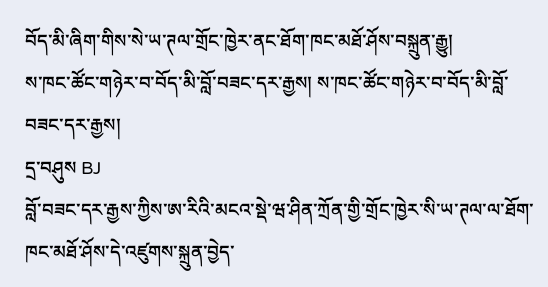བོད་མི་ཞིག་གིས་སེ་ཡ་ཊལ་གྲོང་ཁྱེར་ནང་ཐོག་ཁང་མཐོ་ཤོས་བསྐྲུན་རྒྱུ།
ས་ཁང་ཚོང་གཉེར་བ་བོད་མི་བློ་བཟང་དར་རྒྱས། ས་ཁང་ཚོང་གཉེར་བ་བོད་མི་བློ་བཟང་དར་རྒྱས།
དྲ་བཤུས BJ
བློ་བཟང་དར་རྒྱས་ཀྱིས་ཨ་རིའི་མངའ་སྡེ་ཝ་ཤིན་ཀྲོན་གྱི་གྲོང་ཁྱེར་སི་ཡ་ཊལ་ལ་ཐོག་ཁང་མཐོ་ཤོས་དེ་འཛུགས་སྐྲུན་བྱེད་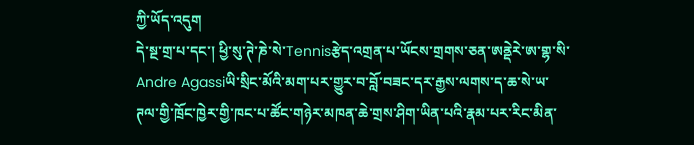ཀྱི་ཡོད་འདུག
དེ་སྔ་གྲ་པ་དང་། ཕྱི་སུ་ཊེ་ཎེ་སེ་Tennisརྩེད་འགྲན་པ་ཡོངས་གྲགས་ཅན་ཨནྡེརེ་ཨ་གྷ་སི་Andre Agassiཡི་སྲིང་མོའི་མག་པར་གྱུར་བ་བློ་བཟང་དར་རྒྱས་ལགས་ད་ཆ་སེ་ཡ་ཊལ་གྱི་ཁྲོང་ཁྱེར་གྱི་ཁང་པ་ཚོང་གཉེར་མཁན་ཆེ་གྲས་ཤིག་ཡིན་པའི་རྣམ་པར་རིང་མིན་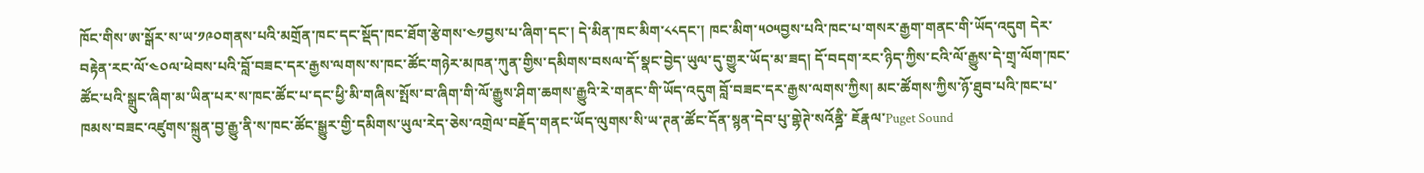ཁོང་གིས་ཨ་སྒོར་ས་ཡ་༡༩༠གནས་པའི་མགྲོན་ཁང་དང་སྡོད་ཁང་ཐོག་རྩེགས་༤༡བྱས་པ་ཞིག་དང་། དེ་མིན་ཁང་མིག་༨༨དང་། ཁང་མིག་༥༠༥བྱས་པའི་ཁང་པ་གསར་རྒྱག་གནང་གི་ཡོད་འདུག དེར་བརྟེན་རང་ལོ་༤༠ལ་ཕེབས་པའི་བློ་བཟང་དར་རྒྱས་ལགས་ས་ཁང་ཚོང་གཉེར་མཁན་ཀུན་གྱིས་དམིགས་བསལ་དོ་སྣང་བྱེད་ཡུལ་དུ་གྱུར་ཡོད་མ་ཟད། དོ་བདག་རང་ཉིད་ཀྱིས་ངའི་ལོ་རྒྱུས་དེ་གྲྭ་ལོག་ཁང་ཚོང་པའི་སྒྲུང་ཞིག་མ་ཡིན་པར་ས་ཁང་ཚོང་པ་དང་ཕྱི་མི་གཞིས་སྤོས་བ་ཞིག་གི་ལོ་རྒྱུས་ཤིག་ཆགས་རྒྱུའི་རེ་གནང་གི་ཡོད་འདུག བློ་བཟང་དར་རྒྱས་ལགས་ཀྱིས། མང་ཚོགས་ཀྱིས་ཉོ་ཐུབ་པའི་ཁང་པ་ཁམས་བཟང་འཛུགས་སྐྲུན་བྱ་རྒྱུ་ནི་ས་ཁང་ཚོང་སྒྱུར་གྱི་དམིགས་ཡུལ་རེད་ཅེས་འགྲེལ་བརྗོད་གནང་ཡོད་ལུགས་སི་ཡ་ཊན་ཚོང་དོན་སྙན་དེབ་པུ་གྷེཊེ་སའོནྜི་ ཇོརྣལ་Puget Sound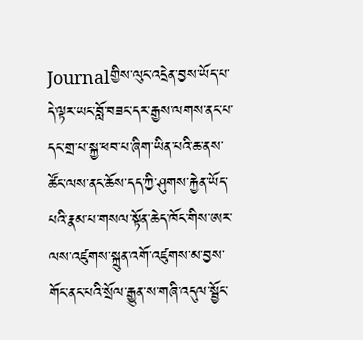Journalགྱིས་ལུང་འདྲེན་བྱས་ཡོད་པ་དེ་ལྟར་ཡང་བློ་བཟང་དར་རྒྱས་ལགས་ནང་པ་དང་གྲ་པ་སྐྱ་ཕབ་པ་ཞིག་ཡིན་པའི་ཆ་ནས་ཚོང་ལས་ནང་ཆོས་དད་ཀྱི་ཤུགས་རྐྱེན་ཡོད་པའི་རྣམ་པ་གསལ་སྟོན་ཆེད་ཁོང་གིས་ཨར་ལས་འཛུགས་སྐྲུན་འགོ་འཛུགས་མ་བྱས་གོང་ནང་པའི་སྲོལ་རྒྱུན་ས་གཞི་འདུལ་སྦྱོང་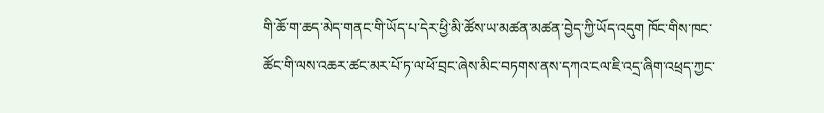གི་ཆོ་ག་ཆད་མེད་གནང་གི་ཡོད་པ་དེར་ཕྱི་མི་ཚོས་ཡ་མཚན་མཚན་བྱེད་ཀྱི་ཡོད་འདུག ཁོང་གིས་ཁང་ཚོང་གི་ལས་འཆར་ཚང་མར་པོ་ཏ་ལ་ཕོ་བྲང་ཞེས་མིང་བཏགས་ནས་དཀའ་ངལ་ཇི་འདྲ་ཞིག་འཕྲད་ཀྱང་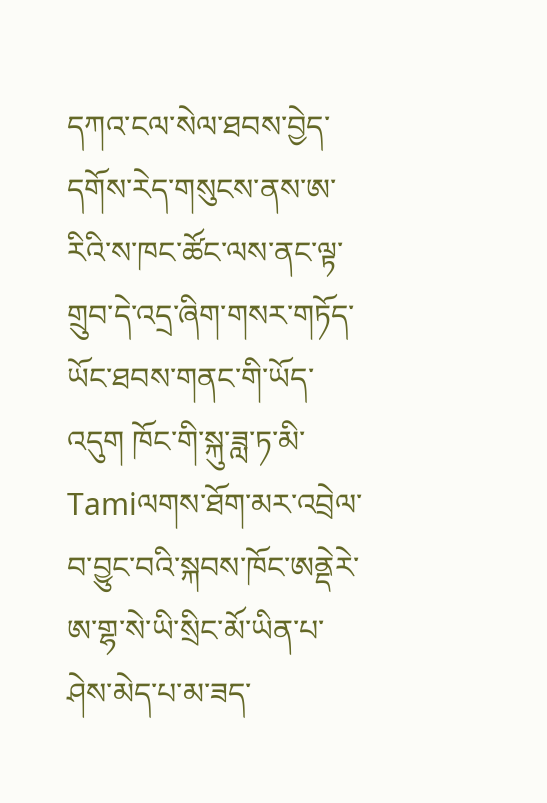དཀའ་ངལ་སེལ་ཐབས་བྱེད་དགོས་རེད་གསུངས་ནས་ཨ་རིའི་ས་ཁང་ཚོང་ལས་ནང་ལྟ་གྲུབ་དེ་འདྲ་ཞིག་གསར་གཏོད་ཡོང་ཐབས་གནང་གི་ཡོད་འདུག ཁོང་གི་སྐུ་ཟླ་ཏ་མི་Tamiལགས་ཐོག་མར་འབྲེལ་བ་བྱུང་བའི་སྐབས་ཁོང་ཨནྡེརེ་ཨ་གྷ་སེ་ཡི་སྲིང་མོ་ཡིན་པ་ཤེས་མེད་པ་མ་ཟད་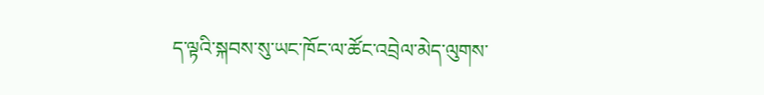ད་ལྟའི་སྐབས་སུ་ཡང་ཁོང་ལ་ཚོང་འབྲེལ་མེད་ལུགས་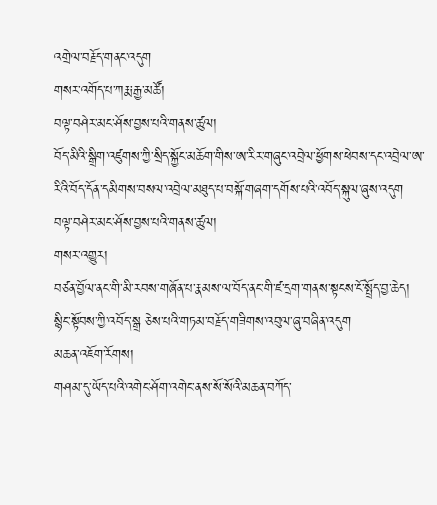འགྲེལ་བརྗོད་གནང་འདུག
གསར་འགོད་པ་ཀརྨ་རྒྱ་མཚོ།
བལྟ་བཤེར་མང་ཤོས་བྱས་པའི་གནས་ཚུལ།
བོད་མིའི་སྒྲིག་འཛུགས་ཀྱི་སྲིད་སྐྱོང་མཆོག་གིས་ཨ་རིར་གཞུང་འབྲེལ་ཕྱོགས་ཕེབས་དང་འབྲེལ་ཨ་རིའི་བོད་དོན་དམིགས་བསལ་འབྲེལ་མཐུད་པ་བསྐོ་གཞག་དགོས་པའི་འབོད་སྐུལ་ཞུས་འདུག
བལྟ་བཤེར་མང་ཤོས་བྱས་པའི་གནས་ཚུལ།
གསར་འགྱུར།
བཙན་བྱོལ་ནང་གི་མི་རབས་གཞོན་པ་རྣམས་ལ་བོད་ནང་གི་ཛ་དྲག་གནས་སྟངས་ངོ་སྤྲོད་བྱ་ཆེད། སྙིང་སྟོབས་ཀྱི་འབོད་སྒྲ ཅེས་པའི་གཏམ་བརྗོད་གཟིགས་འབུལ་ཞུ་བཞིན་འདུག
མཆན་འཇོག་རོགས།
གཤམ་དུ་ཡོད་པའི་འགེང་ཤོག་འགེང་ནས་སོ་སོའི་མཆན་བཀོད་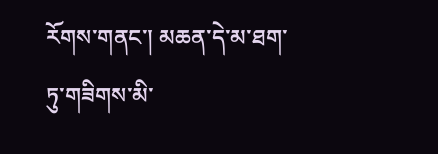རོགས་གནང་། མཆན་དེ་མ་ཐག་ཏུ་གཟིགས་མི་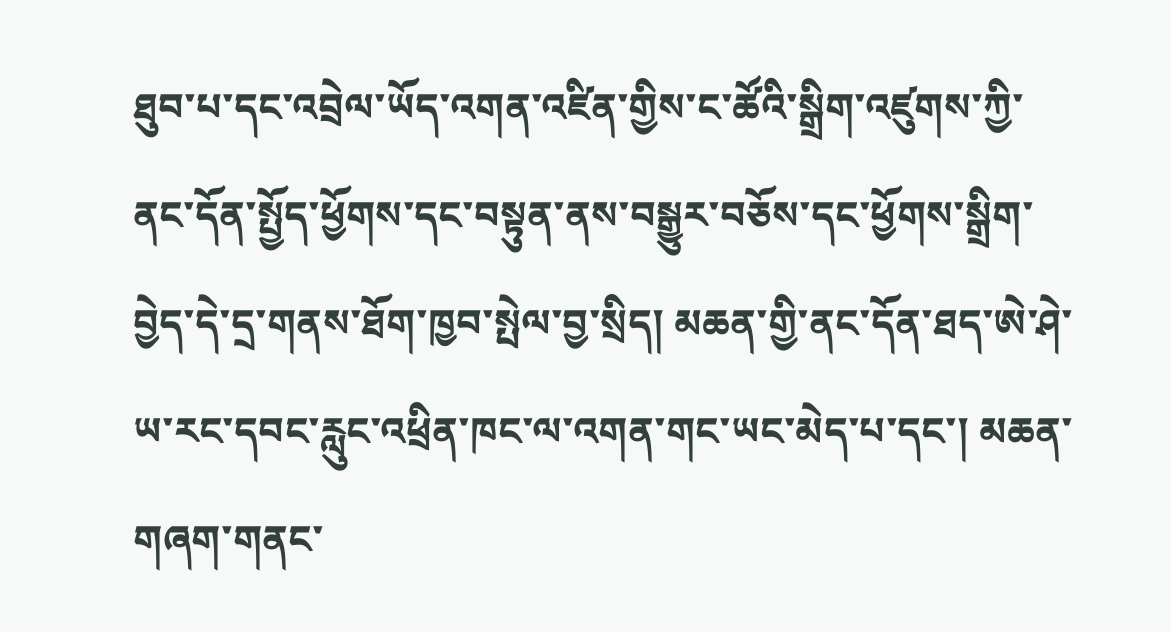ཐུབ་པ་དང་འབྲེལ་ཡོད་འགན་འཛིན་གྱིས་ང་ཚོའི་སྒྲིག་འཛུགས་ཀྱི་ནང་དོན་སྤྱོད་ཕྱོགས་དང་བསྟུན་ནས་བསྒྱུར་བཅོས་དང་ཕྱོགས་སྒྲིག་བྱེད་དེ་དྲ་གནས་ཐོག་ཁྱབ་སྤེལ་བྱ་སྲིད། མཆན་གྱི་ནང་དོན་ཐད་ཨེ་ཤེ་ཡ་རང་དབང་རླུང་འཕྲིན་ཁང་ལ་འགན་གང་ཡང་མེད་པ་དང་། མཆན་གཞག་གནང་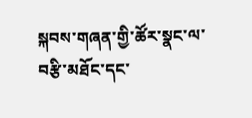སྐབས་གཞན་གྱི་ཚོར་སྣང་ལ་བརྩི་མཐོང་དང་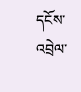དངོས་འབྲེལ་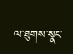ལ་ཐུགས་སྣང་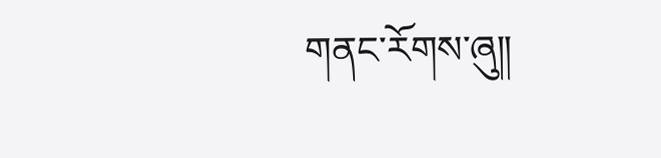གནང་རོགས་ཞུ༎